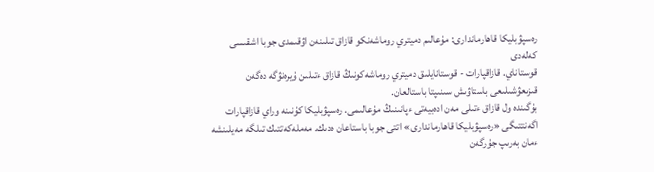رەسپۋبليكا قاھارماندارى: مۇعالىم دميتري روماشەنكو قازاق تىلىنەن اۋقىمدى جوبا اشقىسى كەلەدى
قوستاناي. قازاقپارات - قوستانايلىق دميتري روماشەكونىڭ قازاق ءتىلىن ۇيرەنۋگە دەگەن قىزىعۋشىلىعى باستاۋىش سىنىپتا باستالعان.
بۇگىندە ول قازاق ءتىلى مەن ادەبيەتى ءپانىنىڭ مۇعالىمى. رەسپۋبليكا كۇنىنە وراي قازاقپارات اگەنتتىگى «رەسپۋبليكا قاھارماندارى» اتتى جوبا باستاعان ەدىك. مەملەكەتتىك تىلگە مەيلىنشە ءمان بەرىپ جۇرگەن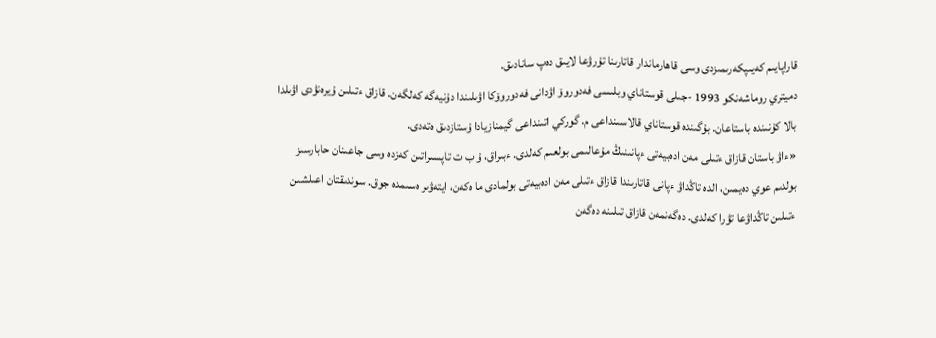قاراپايىم كەيىپكەرىمىزدى وسى قاھارماندار قاتارىنا تۇرۋعا لايىق دەپ سانادىق.
دميتري روماشەنكو 1993 -جىلى قوستاناي وبلىسى فەدوروۆ اۋدانى فەدوروۆكا اۋىلىندا دۇنيەگە كەلگەن. قازاق ءتىلىن ۇيرەنۋدى اۋىلدا بالا كۇنىندە باستاعان. بۇگىندە قوستاناي قالاسىنداعى م. گوركي اتىنداعى گيمنازيادا ۇستازدىق ەتەدى.
«ءاۋ باستان قازاق ءتىلى مەن ادەبيەتى ءپانىنىڭ مۇعالىمى بولعىم كەلدى. ءبىراق، ۇ ب ت تاپسىراتىن كەزدە وسى جاعىنان حابارسىز بولدىم عوي دەيمىن، الدە تاڭداۋ ءپانى قاتارىندا قازاق ءتىلى مەن ادەبيەتى بولمادى ما ەكەن، ايتەۋىر ەسىمدە جوق. سوندىقتان اعىلشىن ءتىلىن تاڭداۋعا تۋرا كەلدى. دەگەنمەن قازاق تىلىنە دەگەن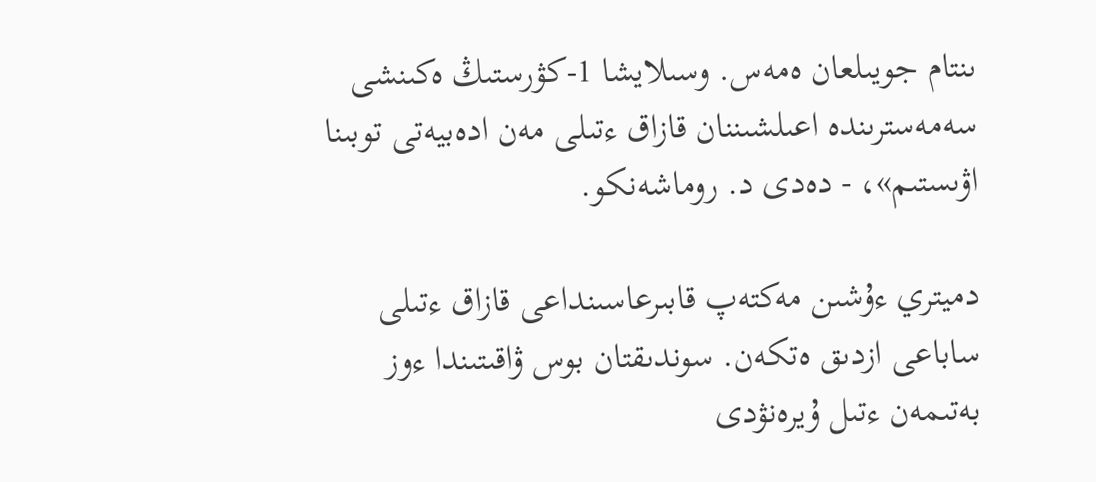ىنتام جويىلعان ەمەس. وسىلايشا 1-كۋرستىڭ ەكىنشى سەمەسترىندە اعىلشىننان قازاق ءتىلى مەن ادەبيەتى توبىنا اۋىستىم»، - دەدى د. روماشەنكو.

دميتري ءۇشىن مەكتەپ قابىرعاسىنداعى قازاق ءتىلى ساباعى ازدىق ەتكەن. سوندىقتان بوس ۋاقىتىندا ءوز بەتىمەن ءتىل ۇيرەنۋدى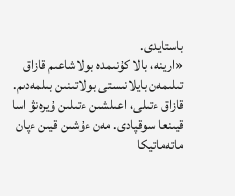باستايدى.
«ارينە، بالا كۇنىمدە بولاشاعىم قازاق تىلىمەن بايلانىستى بولاتىنىن بىلمەدىم. قازاق ءتىلى، اعىلشىن ءتىلىن ۇيرەنۋ اسا قيىنعا سوقپادى. مەن ءۇشىن قيىن ءپان ماتەماتيكا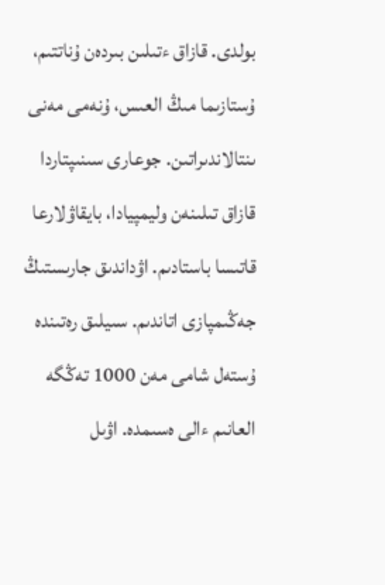بولدى. قازاق ءتىلىن بىردەن ۇناتتىم، ۇستازىما مىڭ العىس، ۇنەمى مەنى ىنتالاندىراتىن. جوعارى سىنىپتاردا قازاق تىلىنەن وليمپيادا، بايقاۋلارعا قاتىسا باستادىم. اۋداندىق جارىستىڭ جەڭىمپازى اتاندىم. سىيلىق رەتىندە ۇستەل شامى مەن 1000 تەڭگە العانىم ءالى ەسىمدە. اۋىل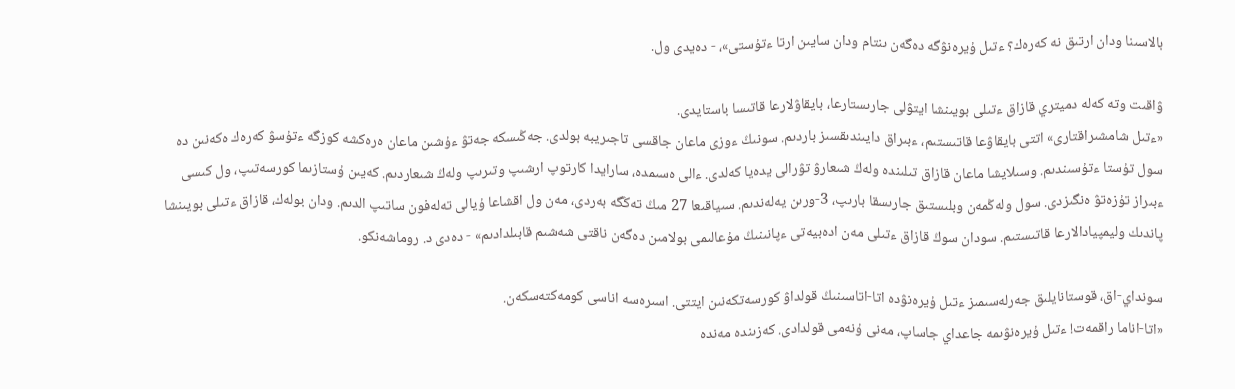بالاسىنا ودان ارتىق نە كەرەك؟ ءتىل ۇيرەنۋگە دەگەن ىنتام ودان سايىن ارتا ءتۇستى»، - دەيدى ول.

ۋاقىت وتە كەلە دميتري قازاق ءتىلى بويىنشا ايتۋلى جارىستارعا، بايقاۋلارعا قاتىسا باستايدى.
«ءتىل شامشىراقتارى» اتتى بايقاۋعا قاتىستىم، ءبىراق دايىندىقسىز باردىم. سونىڭ ءوزى ماعان جاقسى تاجىريبە بولدى. جەڭىسكە جەتۋ ءۇشىن ماعان ەرەكشە كوزگە ءتۇسۋ كەرەك ەكەنىن دە سول تۇستا ءتۇسىندىم. وسىلايشا ماعان قازاق تىلىندە ولەڭ شىعارۋ تۋرالى يدەيا كەلدى. ءالى ەسىمدە، سارايدا كارتوپ ارشىپ وتىرىپ ولەڭ شىعاردىم. كەيىن ۇستازىما كورسەتىپ، ول كىسى ءبىراز تۇزەتۋ ەنگىزدى. سول ولەڭمەن وبلىستىق جارىسقا بارىپ، 3-ورىن يەلەندىم. سىياقىعا 27 مىڭ تەڭگە بەردى، مەن ول اقشاعا ۇيالى تەلەفون ساتىپ الدىم. ودان بولەك، قازاق ءتىلى بويىنشا پاندىك وليمپيادالارعا قاتىستىم. سودان سوڭ قازاق ءتىلى مەن ادەبيەتى ءپانىنىڭ مۇعالىمى بولامىن دەگەن ناقتى شەشىم قابىلدادىم» - دەدى د. روماشەنكو.

سونداي-اق، قوستانايلىق جەرلەسىمىز ءتىل ۇيرەنۋدە اتا-اتاسىنىڭ قولداۋ كورسەتكەنىن ايتتى. اسىرەسە اناسى كومەكتەسكەن.
«اتا-اناما راقمەت! ءتىل ۇيرەنۋىمە جاعداي جاساپ، مەنى ۇنەمى قولدادى. كەزىندە مەندە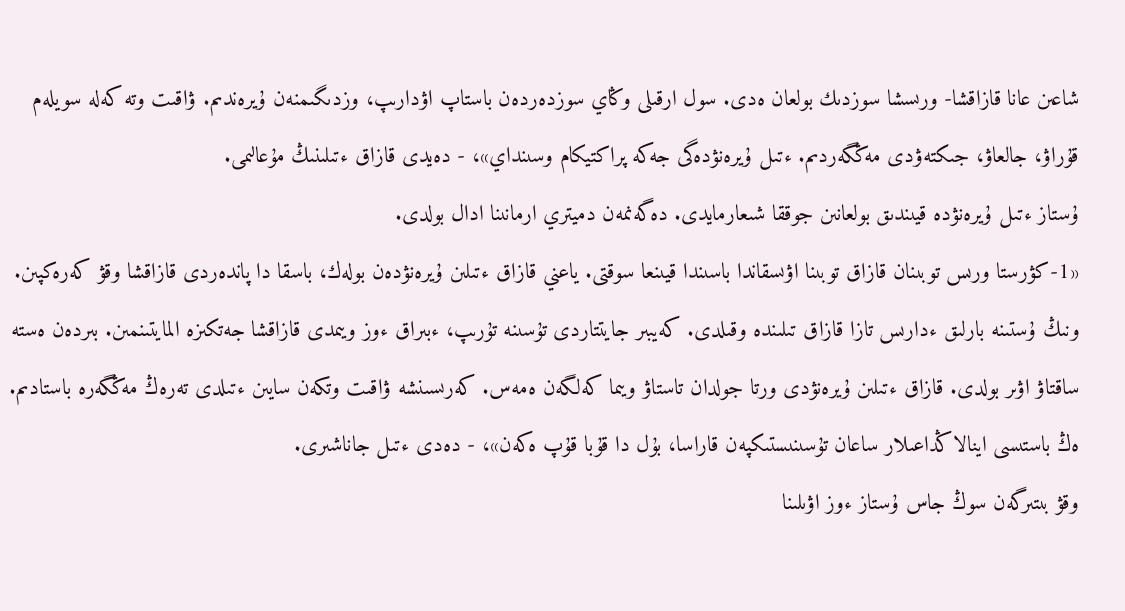شاعىن عانا قازاقشا- ورىسشا سوزدىك بولعان ەدى. سول ارقىلى وڭاي سوزدەردەن باستاپ اۋدارىپ، وزدىگىمنەن ۇيرەندىم. ۋاقىت وتە كەلە سويلەم قۇراۋ، جالعاۋ، جىكتەۋدى مەڭگەردىم. ءتىل ۇيرەنۋدەگى جەكە پراكتيكام وسىنداي»، - دەيدى قازاق ءتىلىنىڭ مۇعالىمى.
ۇستاز ءتىل ۇيرەنۋدە قيىندىق بولعانىن جوققا شىعارمايدى. دەگەنمەن دميتري ارمانىنا ادال بولدى.
«1-كۋرستا ورىس توبىنان قازاق توبىنا اۋىسقاندا باسىندا قيىنعا سوقتى. ياعني قازاق ءتىلىن ۇيرەنۋدەن بولەك، باسقا دا پاندەردى قازاقشا وقۋ كەرەكپىن. ونىڭ ۇستىنە بارلىق ءدارىس تازا قازاق تىلىندە وقىلدى. كەيبىر جايتتاردى تۇسىنە تۇرىپ، ءبىراق ءوز ويىمدى قازاقشا جەتكىزە المايتىنمىن. بىردەن ەستە ساقتاۋ اۋىر بولدى. قازاق ءتىلىن ۇيرەنۋدى ورتا جولدان تاستاۋ ويىما كەلگەن ەمەس. كەرىسىنشە ۋاقىت وتكەن سايىن ءتىلدى تەرەڭ مەڭگەرە باستادىم. ەڭ باستىسى اينالاڭداعىلار ساعان تۇسىنىستىكپەن قاراسا، بۇل دا قۇبا قۇپ ەكەن»، - دەدى ءتىل جاناشىرى.
وقۋ بىتىرگەن سوڭ جاس ۇستاز ءوز اۋىلىنا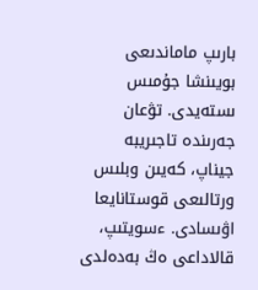بارىپ ماماندىعى بويىنشا جۇمىس ىستەيدى. تۋعان جەرىندە تاجىريبە جيناپ، كەيىن وبلىس ورتالىعى قوستانايعا اۋىسادى. ءسويتىپ، قالاداعى ەڭ بەدەلدى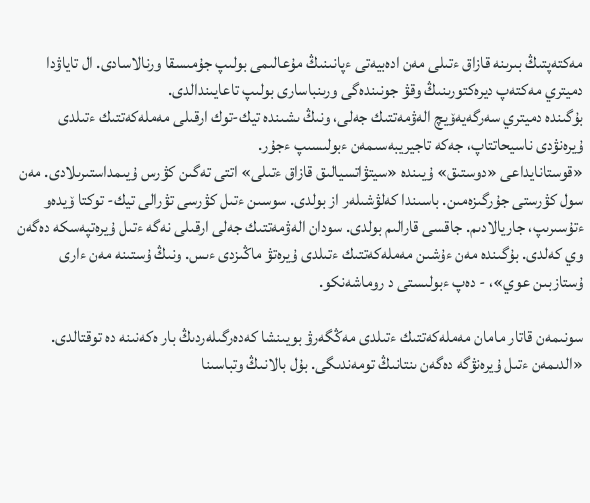مەكتەپتىڭ بىرىنە قازاق ءتىلى مەن ادەبيەتى ءپانىنىڭ مۇعالىمى بولىپ جۇمىسقا ورنالاسادى. ال تاياۋدا دميتري مەكتەپ ديرەكتورىنىڭ وقۋ جونىندەگى ورىنباسارى بولىپ تاعايىندالدى.
بۇگىندە دميتري سەرگەيەۆيچ الەۋمەتتىك جەلى، ونىڭ ىشىندە تيك-توك ارقىلى مەملەكەتتىك ءتىلدى ۇيرەنۋدى ناسيحاتتاپ، جەكە تاجيريبەسىمەن ءبولىسىپ ءجۇر.
«قوستانايداعى «دوستىق» ۇيىندە «سيتۋاتسيالىق قازاق ءتىلى» اتتى تەگىن كۋرس ۇيىمداستىرىلادى. مەن سول كۋرستى جۇرگىزەمىن. باسىندا كەلۋشىلەر از بولدى. سوسىن ءتىل كۋرسى تۋرالى تيك- توكتا ۆيدەو ءتۇسىرىپ، جاريالادىم. جاقسى قارالىم بولدى. سودان الەۋمەتتىك جەلى ارقىلى نەگە ءتىل ۇيرەتپەسكە دەگەن وي كەلدى. بۇگىندە مەن ءۇشىن مەملەكەتتىك ءتىلدى ۇيرەتۋ ماڭىزدى ءىس. ونىڭ ۇستىنە مەن ءارى ۇستازبىن عوي»، - دەپ ءبولىستى د روماشەنكو.

سونىمەن قاتار مامان مەملەكەتتىك ءتىلدى مەڭگەرۋ بويىنشا كەدەرگىلەردىڭ بار ەكەنىنە دە توقتالدى.
«الدىمەن ءتىل ۇيرەنۋگە دەگەن ىنتانىڭ تومەندىگى. بۇل بالانىڭ وتباسىنا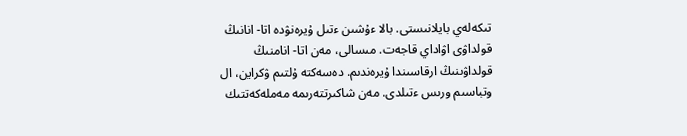تىكەلەي بايلانىستى. بالا ءۇشىن ءتىل ۇيرەنۋدە اتا- انانىڭ قولداۋى اۋاداي قاجەت. مىسالى، مەن اتا- انامنىڭ قولداۋىنىڭ ارقاسىندا ۇيرەندىم. دەسەكتە ۇلتىم ۋكراين، ال وتباسىم ورىس ءتىلدى. مەن شاكىرتتەرىمە مەملەكەتتىك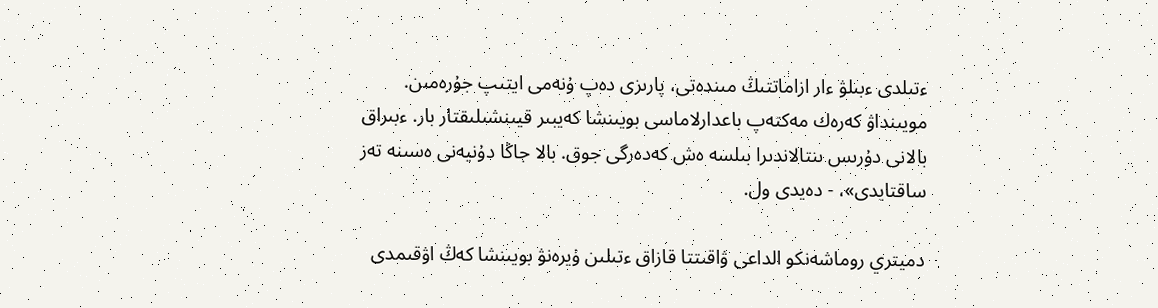ءتىلدى ءبىلۋ ءار ازاماتتىڭ مىندەتى، پارىزى دەپ ۇنەمى ايتىپ جۇرەمىن. مويىنداۋ كەرەك مەكتەپ باعدارلاماسى بويىنشا كەيبىر قيىنشىلىقتار بار. ءبىراق بالانى دۇرىس ىنتالاندىرا بىلسە ەش كەدەرگى جوق. بالا جاڭا دۇنيەنى ەسىنە تەز ساقتايدى»، - دەيدى ول.

دميتري روماشەنكو الداعى ۋاقىتتا قازاق ءتىلىن ۇيرەنۋ بويىنشا كەڭ اۋقىمدى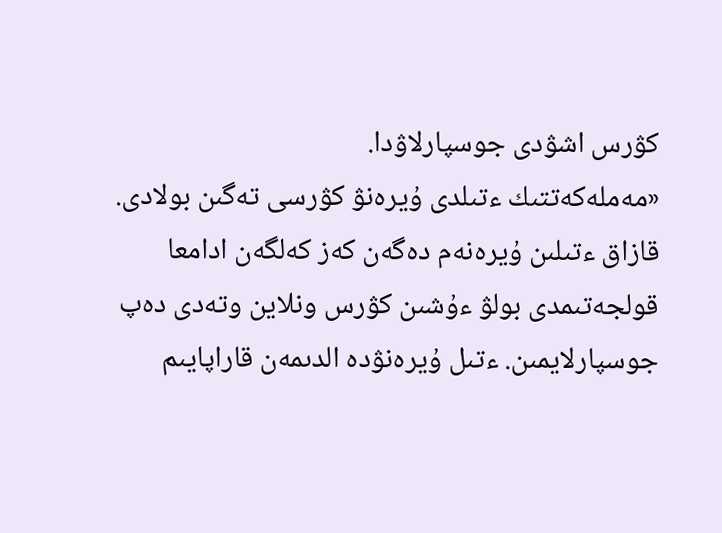كۋرس اشۋدى جوسپارلاۋدا.
«مەملەكەتتىك ءتىلدى ۇيرەنۋ كۋرسى تەگىن بولادى. قازاق ءتىلىن ۇيرەنەم دەگەن كەز كەلگەن ادامعا قولجەتىمدى بولۋ ءۇشىن كۋرس ونلاين وتەدى دەپ جوسپارلايمىن. ءتىل ۇيرەنۋدە الدىمەن قاراپايىم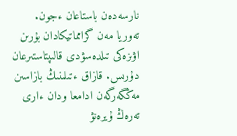نارسەدەن باستاعان ءجون. تەوريا مەن گرامماتيكادان بۇرىن اۋىزەكى تىلدەسۋدى قالىپتاستىرعان دۇرىس. قازاق ءتىلىنىڭ بازاسىن مەڭگەرگەن ادامعا ودان ءارى تەرەڭ ۇيرەنۋ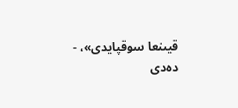قيىنعا سوقپايدى»، - دەدى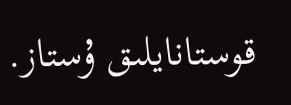قوستانايلىق ۇستاز.